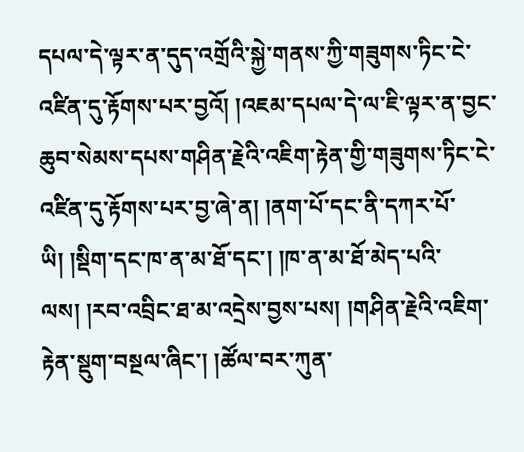དཔལ་དེ་ལྟར་ན་དུད་འགྲོའི་སྐྱེ་གནས་ཀྱི་གཟུགས་ཏིང་ངེ་འཛིན་དུ་རྟོགས་པར་བྱའོ། །འཇམ་དཔལ་དེ་ལ་ཇི་ལྟར་ན་བྱང་ཆུབ་སེམས་དཔས་གཤིན་རྗེའི་འཇིག་རྟེན་གྱི་གཟུགས་ཏིང་ངེ་འཛིན་དུ་རྟོགས་པར་བྱ་ཞེ་ན། །ནག་པོ་དང་ནི་དཀར་པོ་ཡི། །སྡིག་དང་ཁ་ན་མ་ཐོ་དང་། །ཁ་ན་མ་ཐོ་མེད་པའི་ལས། །རབ་འབྲིང་ཐ་མ་འདྲེས་བྱས་པས། །གཤིན་རྗེའི་འཇིག་རྟེན་སྡུག་བསྔལ་ཞིང་། །ཚོལ་བར་ཀུན་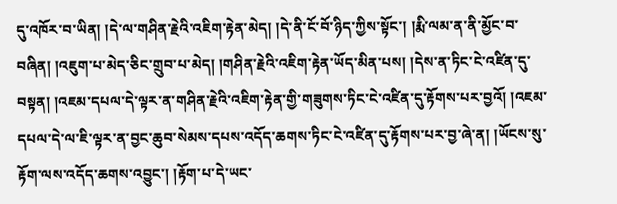དུ་འཁོར་བ་ཡིན། །དེ་ལ་གཤིན་རྗེའི་འཇིག་རྟེན་མེད། །དེ་ནི་ངོ་བོ་ཉིད་ཀྱིས་སྟོང་། །རྨི་ལམ་ན་ནི་མྱོང་བ་བཞིན། །འཇུག་པ་མེད་ཅིང་གྲུབ་པ་མེད། །གཤིན་རྗེའི་འཇིག་རྟེན་ཡོད་མིན་པས། །དེས་ན་ཏིང་ངེ་འཛིན་དུ་བསྟན། །འཇམ་དཔལ་དེ་ལྟར་ན་གཤིན་རྗེའི་འཇིག་རྟེན་གྱི་གཟུགས་ཏིང་ངེ་འཛིན་དུ་རྟོགས་པར་བྱའོ། །འཇམ་དཔལ་དེ་ལ་ཇི་ལྟར་ན་བྱང་ཆུབ་སེམས་དཔས་འདོད་ཆགས་ཏིང་ངེ་འཛིན་དུ་རྟོགས་པར་བྱ་ཞེ་ན། །ཡོངས་སུ་རྟོག་ལས་འདོད་ཆགས་འབྱུང་། །རྟོག་པ་དེ་ཡང་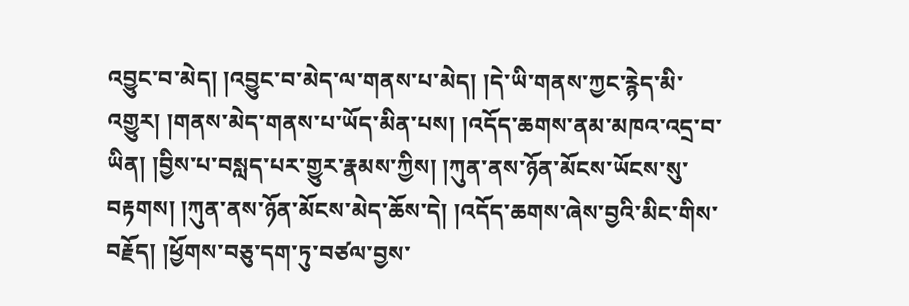འབྱུང་བ་མེད། །འབྱུང་བ་མེད་ལ་གནས་པ་མེད། །དེ་ཡི་གནས་ཀྱང་རྙེད་མི་འགྱུར། །གནས་མེད་གནས་པ་ཡོད་མིན་པས། །འདོད་ཆགས་ནམ་མཁའ་འདྲ་བ་ཡིན། །བྱིས་པ་བསླད་པར་གྱུར་རྣམས་ཀྱིས། །ཀུན་ནས་ཉོན་མོངས་ཡོངས་སུ་བརྟགས། །ཀུན་ནས་ཉོན་མོངས་མེད་ཆོས་དེ། །འདོད་ཆགས་ཞེས་བྱའི་མིང་གིས་བརྗོད། །ཕྱོགས་བཅུ་དག་ཏུ་བཙལ་བྱས་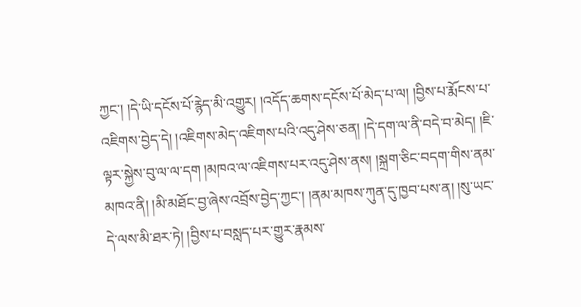ཀྱང་། །དེ་ཡི་དངོས་པོ་རྙེད་མི་འགྱུར། །འདོད་ཆགས་དངོས་པོ་མེད་པ་ལ། །བྱིས་པ་རྨོངས་པ་འཇིགས་བྱེད་དེ། །འཇིགས་མེད་འཇིགས་པའི་འདུ་ཤེས་ཅན། །དེ་དག་ལ་ནི་བདེ་བ་མེད། །ཇི་ལྟར་སྐྱེས་བུ་ལ་ལ་དག །མཁའ་ལ་འཇིགས་པར་འདུ་ཤེས་ནས། །སྐྲག་ཅིང་བདག་གིས་ནམ་མཁའ་ནི། །མི་མཐོང་བྱ་ཞེས་འབྲོས་བྱེད་ཀྱང་། །ནམ་མཁས་ཀུན་དུ་ཁྱབ་པས་ན། །སུ་ཡང་དེ་ལས་མི་ཐར་ཏེ། །བྱིས་པ་བསླད་པར་གྱུར་རྣམས་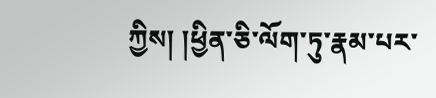ཀྱིས། །ཕྱིན་ཅི་ལོག་ཏུ་རྣམ་པར་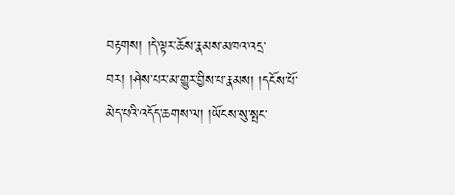བརྟགས། །དེ་ལྟར་ཆོས་རྣམས་མཁའ་འདྲ་བར། །ཤེས་པར་མ་གྱུར་བྱིས་པ་རྣམས། །དངོས་པོ་མེད་པའི་འདོད་ཆགས་ལ། །ཡོངས་སུ་སྤང་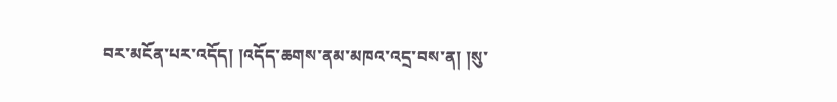བར་མངོན་པར་འདོད། །འདོད་ཆགས་ནམ་མཁའ་འདྲ་བས་ན། །སུ་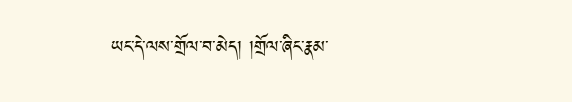ཡང་དེ་ལས་གྲོལ་བ་མེད། །གྲོལ་ཞིང་རྣམ་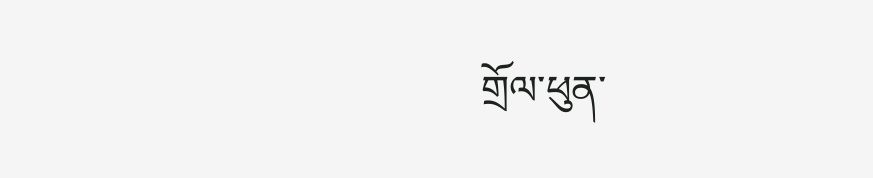གྲོལ་ཕུན་